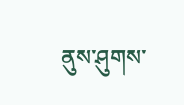ནུས་ཤུགས་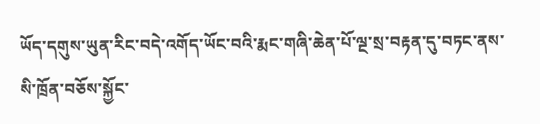ཡོད་དགུས་ཡུན་རིང་བདེ་འགོད་ཡོང་བའི་རྨང་གཞི་ཆེན་པོ་ལྔ་སྲ་བརྟན་དུ་བཏང་ནས་སི་ཁྲོན་བཅོས་སྐྱོང་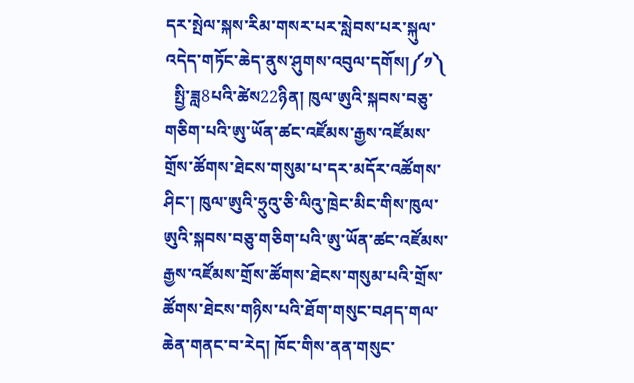དར་སྤེལ་སྐས་རིམ་གསར་པར་སླེབས་པར་སྐུལ་འདེད་གཏོང་ཆེད་ནུས་ཤུགས་འབུལ་དགོས།༼༡༽
  སྤྱི་ཟླ8པའི་ཚེས22ཉིན། ཁུལ་ཨུའི་སྐབས་བཅུ་གཅིག་པའི་ཨུ་ཡོན་ཚང་འཛོམས་རྒྱས་འཛོམས་གྲོས་ཚོགས་ཐེངས་གསུམ་པ་དར་མདོར་འཚོགས་ཤིང་། ཁུལ་ཨུའི་ཧྲུའུ་ཅི་ལིའུ་ཁྲེང་མིང་གིས་ཁུལ་ཨུའི་སྐབས་བཅུ་གཅིག་པའི་ཨུ་ཡོན་ཚང་འཛོམས་རྒྱས་འཛོམས་གྲོས་ཚོགས་ཐེངས་གསུམ་པའི་གྲོས་ཚོགས་ཐེངས་གཉིས་པའི་ཐོག་གསུང་བཤད་གལ་ཆེན་གནང་བ་རེད། ཁོང་གིས་ནན་གསུང་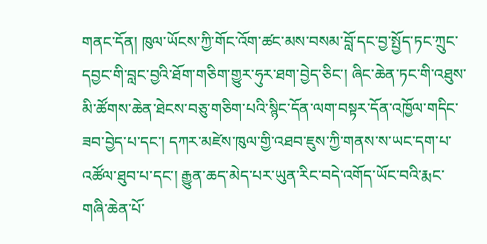གནང་དོན། ཁུལ་ཡོངས་ཀྱི་གོང་འོག་ཚང་མས་བསམ་བློ་དང་བྱ་སྤྱོད་ཏང་ཀྲུང་དབྱང་གི་བླང་བྱའི་ཐོག་གཅིག་གྱུར་ཧུར་ཐག་བྱེད་ཅིང་། ཞིང་ཆེན་ཏང་གི་འཐུས་མི་ཚོགས་ཆེན་ཐེངས་བཅུ་གཅིག་པའི་སྙིང་དོན་ལག་བསྟར་དོན་འཁྱོལ་གདིང་ཟབ་བྱེད་པ་དང་། དཀར་མཛེས་ཁུལ་གྱི་འཐབ་ཇུས་ཀྱི་གནས་ས་ཡང་དག་པ་འཚོལ་ཐུབ་པ་དང་། རྒྱུན་ཆད་མེད་པར་ཡུན་རིང་བདེ་འགོད་ཡོང་བའི་རྨང་གཞི་ཆེན་པོ་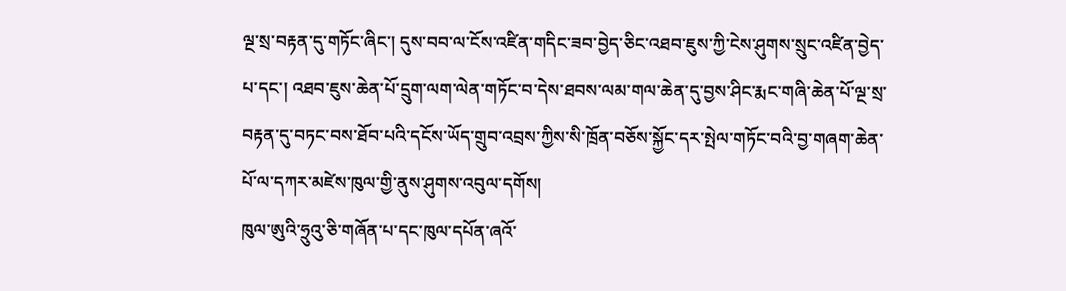ལྔ་སྲ་བརྟན་དུ་གཏོང་ཞིང་། དུས་བབ་ལ་ངོས་འཛིན་གདིང་ཟབ་བྱེད་ཅིང་འཐབ་ཇུས་ཀྱི་ངེས་ཤུགས་སྲུང་འཛིན་བྱེད་པ་དང་། འཐབ་ཇུས་ཆེན་པོ་དྲུག་ལག་ལེན་གཏོང་བ་དེས་ཐབས་ལམ་གལ་ཆེན་དུ་བྱས་ཤིང་རྨང་གཞི་ཆེན་པོ་ལྔ་སྲ་བརྟན་དུ་བཏང་བས་ཐོབ་པའི་དངོས་ཡོད་གྲུབ་འབྲས་ཀྱིས་སི་ཁྲོན་བཅོས་སྐྱོང་དར་སྤེལ་གཏོང་བའི་བྱ་གཞག་ཆེན་པོ་ལ་དཀར་མཛེས་ཁུལ་གྱི་ནུས་ཤུགས་འབུལ་དགོས།
ཁུལ་ཨུའི་ཧྲུའུ་ཅི་གཞོན་པ་དང་ཁུལ་དཔོན་ཞའོ་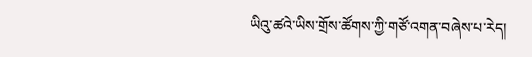ཡིའུ་ཚའེ་ཡིས་གྲོས་ཚོགས་ཀྱི་གཙོ་འགན་བཞེས་པ་རེད།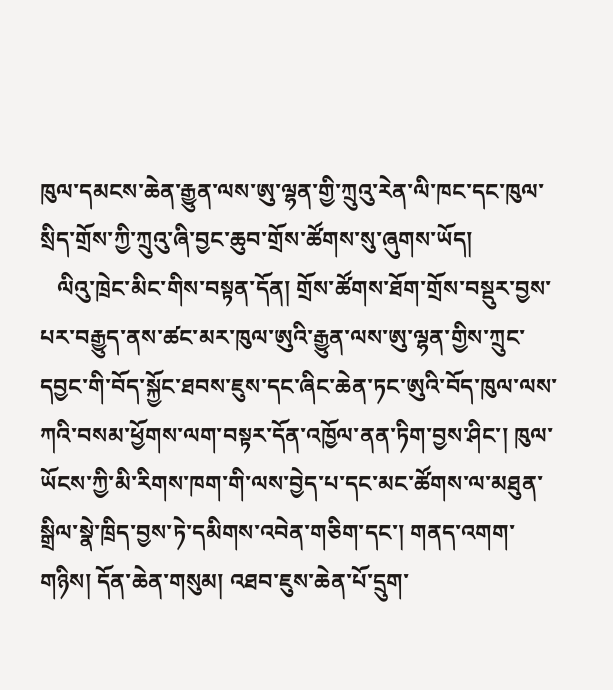ཁུལ་དམངས་ཆེན་རྒྱུན་ལས་ཨུ་ལྷན་གྱི་ཀྲུའུ་རེན་ལི་ཁང་དང་ཁུལ་སྲིད་གྲོས་ཀྱི་ཀྲུའུ་ཞི་བྱང་ཆུབ་གྲོས་ཚོགས་སུ་ཞུགས་ཡོད།
   ལིའུ་ཁྲེང་མིང་གིས་བསྟན་དོན། གྲོས་ཚོགས་ཐོག་གྲོས་བསྡུར་བྱས་པར་བརྒྱུད་ནས་ཚང་མར་ཁུལ་ཨུའི་རྒྱུན་ལས་ཨུ་ལྷན་གྱིས་ཀྲུང་དབྱང་གི་བོད་སྐྱོང་ཐབས་ཇུས་དང་ཞིང་ཆེན་ཏང་ཨུའི་བོད་ཁུལ་ལས་ཀའི་བསམ་ཕྱོགས་ལག་བསྟར་དོན་འཁྱོལ་ནན་ཏིག་བྱས་ཤིང་། ཁུལ་ཡོངས་ཀྱི་མི་རིགས་ཁག་གི་ལས་བྱེད་པ་དང་མང་ཚོགས་ལ་མཐུན་སྒྲིལ་སྣེ་ཁྲིད་བྱས་ཏེ་དམིགས་འབེན་གཅིག་དང་། གནད་འགག་གཉིས། དོན་ཆེན་གསུམ། འཐབ་ཇུས་ཆེན་པོ་དྲུག་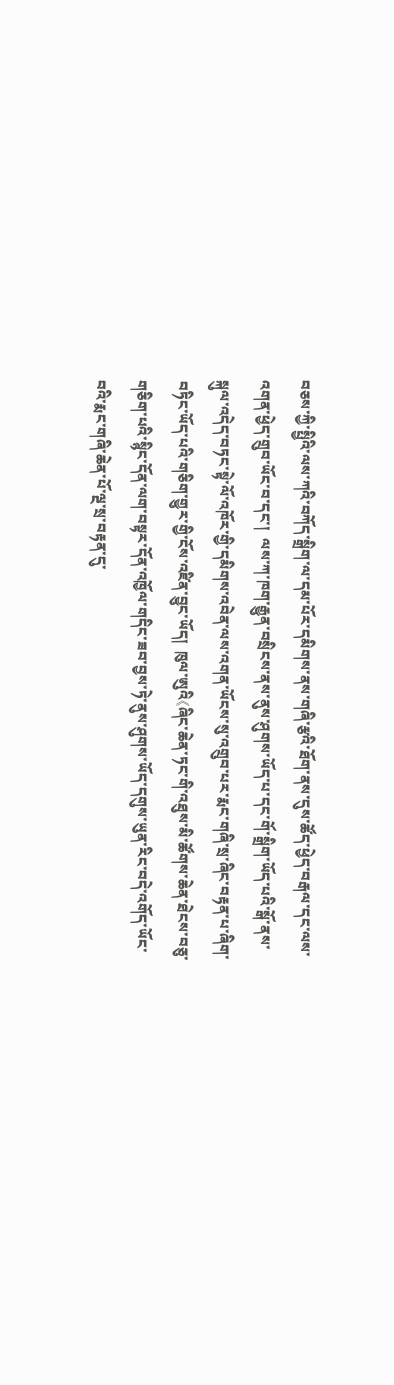བཅས་ཀྱི་སྤྱིའི་ལས་ཀའི་བཀོད་སྒྲིག་ལ་དམ་པོར་དམིགས་ནས་གཞི་རྩའི་ཐོག་ནས་དུས་ཚོད་ཕྱེད་བརྒལ་དང་ལས་འགན་ཕྱེད་གྲུབ་ཡོང་བ་དང་།  ལས་ཀ་ཁག་རྒྱུན་བསྲིངས་ནས་ནུས་ཤུགས་ཡོད་པ་དང་གོ་སྒྲིག་ཡོད་པའི་སྒོ་ནས་སྐུལ་འདེད་བཏང་སྟེ་ལོ་འཁོར་གྱི་དམིགས་འབེན་ལས་འགན་ཡོངས་སུ་འགྲུབ་པར་རྨང་གཞི་སྲ་ཞིང་བརྟན་པ་ཞིག་བཏིང་ཡོད་པའི་གཅིག་གྱུར་གྱི་ངོས་འཛིན་བྱུང་ཡོད།  ཁུལ་ཨུའི《ཞིང་ཆེན་ཏང་གི་འཐུས་མི་ཚོགས་ཆེན་ཐེངས་བཅུ་གཅིག་པའི་སྙིང་དོན་ལག་བསྟར་དོན་འཁྱོལ་གདིང་ཟབ་བྱས་ཏེ་ནུས་ཤུགས་ཡོད་དགུས་ཡུན་རིང་བདེ་འགོད་ཡོང་བའི་རྨང་གཞི་ཆེན་པོ་ལྔ་སྲ་བརྟན་དུ་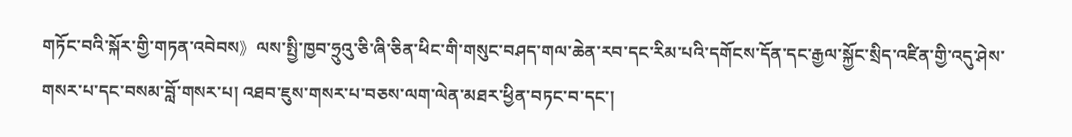གཏོང་བའི་སྐོར་གྱི་གཏན་འབེབས》ལས་སྤྱི་ཁྱབ་ཧྲུའུ་ཅི་ཞི་ཅིན་ཕིང་གི་གསུང་བཤད་གལ་ཆེན་རབ་དང་རིམ་པའི་དགོངས་དོན་དང་རྒྱལ་སྐྱོང་སྲིད་འཛིན་གྱི་འདུ་ཤེས་གསར་པ་དང་བསམ་བློ་གསར་པ། འཐབ་ཇུས་གསར་པ་བཅས་ལག་ལེན་མཐར་ཕྱིན་བཏང་བ་དང་།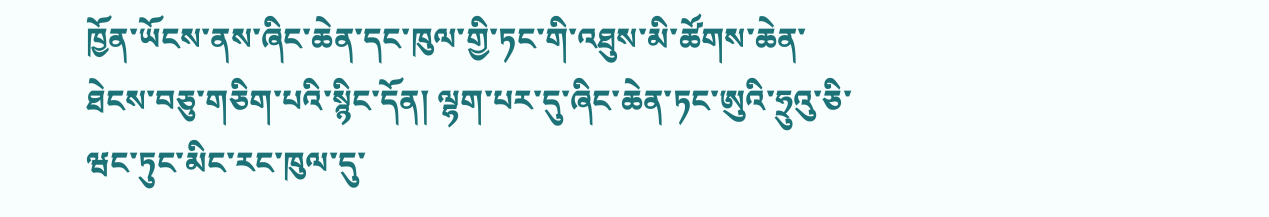ཁྱོན་ཡོངས་ནས་ཞིང་ཆེན་དང་ཁུལ་གྱི་ཏང་གི་འཐུས་མི་ཚོགས་ཆེན་ཐེངས་བཅུ་གཅིག་པའི་སྙིང་དོན། ལྷག་པར་དུ་ཞིང་ཆེན་ཏང་ཨུའི་ཧྲུའུ་ཅི་ཝང་ཏུང་མིང་རང་ཁུལ་དུ་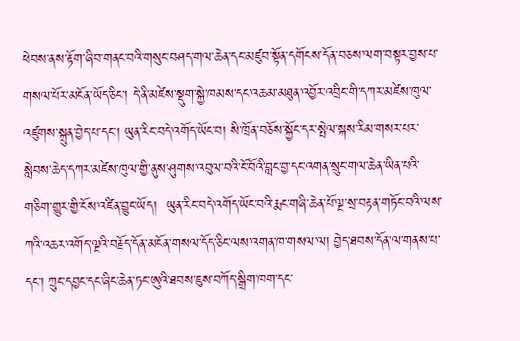ཕེབས་ནས་རྟོག་ཞིབ་གནང་བའི་གསུང་བཤད་གལ་ཆེན་དང་མཛུབ་སྟོན་དགོངས་དོན་བཅས་ལག་བསྟར་བྱས་པ་གསལ་པོར་མངོན་ཡོད་ཅིང་། དེ་ནི་མཛེས་སྡུག་སྐྱེ་ཁམས་དང་འཆམ་མཐུན་འབྱོར་འབྲིང་གི་དཀར་མཛེས་ཁུལ་འཛུགས་སྐྲུན་བྱེད་པ་དང་། ཡུན་རིང་བདེ་འགོད་ཡོང་བ། སི་ཁྲོན་བཅོས་སྐྱོང་དར་སྤེལ་སྐས་རིམ་གསར་པར་སླེབས་ཆེད་དཀར་མཛེས་ཁུལ་གྱི་ནུས་ཤུགས་འབུལ་བའི་ངོ་བོའི་བླང་བྱ་དང་འགན་སྲུང་གལ་ཆེན་ཡིན་པའི་གཅིག་གྱུར་གྱི་ངོས་འཛིན་བྱུང་ཡོད།  ཡུན་རིང་བདེ་འགོད་ཡོང་བའི་རྨང་གཞི་ཆེན་པོ་ལྔ་སྲ་བརྟན་གཏོང་བའི་ལས་ཀའི་འཆར་འགོད་ལྔའི་བརྗོད་དོན་མངོན་གསལ་དོད་ཅིང་ལས་འགན་ཁ་གསལ་ལ། བྱེད་ཐབས་དོན་ལ་གནས་པ་དང་། ཀྲུང་དབྱང་དང་ཞིང་ཆེན་ཏང་ཨུའི་ཐབས་ཇུས་བཀོད་སྒྲིག་ཁག་དང་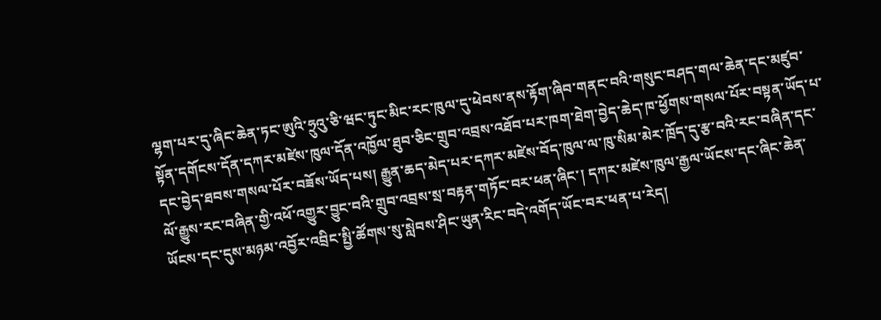ལྷག་པར་དུ་ཞིང་ཆེན་ཏང་ཨུའི་ཧྲུའུ་ཅི་ཝང་ཏུང་མིང་རང་ཁུལ་དུ་ཕེབས་ནས་རྟོག་ཞིབ་གནང་བའི་གསུང་བཤད་གལ་ཆེན་དང་མཛུབ་སྟོན་དགོངས་དོན་དཀར་མཛེས་ཁུལ་དོན་འཁྱོལ་ཐུབ་ཅིང་གྲུབ་འབྲས་འཐོབ་པར་ཁག་ཐེག་བྱེད་ཆེད་ཁ་ཕྱོགས་གསལ་པོར་བསྟན་ཡོད་པ་དང་བྱེད་ཐབས་གསལ་པོར་བཟོས་ཡོད་པས། རྒྱུན་ཆད་མེད་པར་དཀར་མཛེས་བོད་ཁུལ་ལ་ཁུ་སིམ་མེར་ཁྲོད་དུ་རྩ་བའི་རང་བཞིན་དང་ལོ་རྒྱུས་རང་བཞིན་གྱི་འཕོ་འགྱུར་བྱུང་བའི་གྲུབ་འབྲས་སྲ་བརྟན་གཏོང་བར་ཕན་ཞིང་། དཀར་མཛེས་ཁུལ་རྒྱལ་ཡོངས་དང་ཞིང་ཆེན་ཡོངས་དང་དུས་མཉམ་འབྱོར་འབྲིང་སྤྱི་ཚོགས་སུ་སླེབས་ཤིང་ཡུན་རིང་བདེ་འགོད་ཡོང་བར་ཕན་པ་རེད།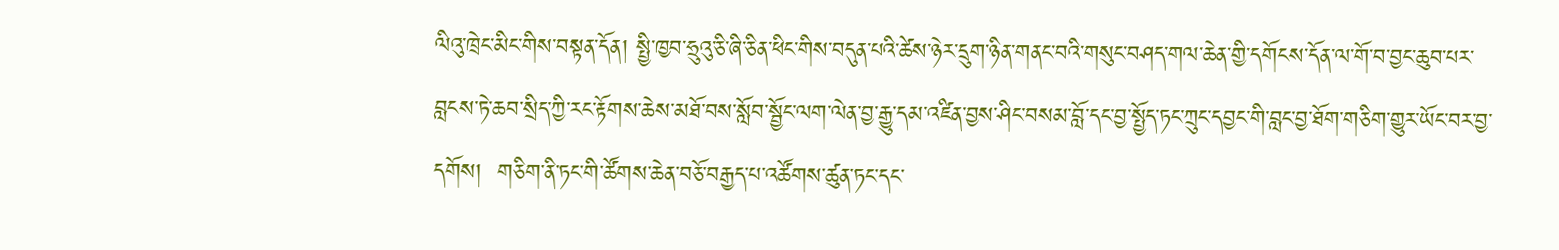ལིའུ་ཁྲེང་མིང་གིས་བསྟན་དོན། སྤྱི་ཁྱབ་ཧྲུའུ་ཅི་ཞི་ཅིན་ཕིང་གིས་བདུན་པའི་ཚེས་ཉེར་དྲུག་ཉིན་གནང་བའི་གསུང་བཤད་གལ་ཆེན་གྱི་དགོངས་དོན་ལ་གོ་བ་བྱང་ཆུབ་པར་བླངས་ཏེ་ཆབ་སྲིད་ཀྱི་རང་རྟོགས་ཆེས་མཐོ་བས་སློབ་སྦྱོང་ལག་ལེན་བྱ་རྒྱུ་དམ་འཛིན་བྱས་ཤིང་བསམ་བློ་དང་བྱ་སྤྱོད་ཏང་ཀྲུང་དབྱང་གི་བླང་བྱ་ཐོག་གཅིག་གྱུར་ཡོང་བར་བྱ་དགོས།  གཅིག་ནི་ཏང་གི་ཚོགས་ཆེན་བཅོ་བརྒྱད་པ་འཚོགས་ཚུན་ཏང་དང་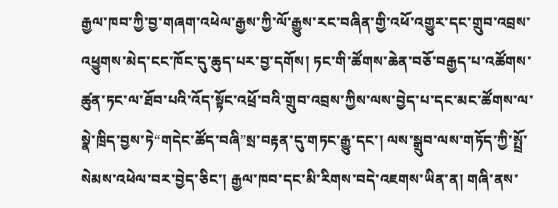རྒྱལ་ཁབ་ཀྱི་བྱ་གཞག་འཕེལ་རྒྱས་ཀྱི་ལོ་རྒྱུས་རང་བཞིན་གྱི་འཕོ་འགྱུར་དང་གྲུབ་འབྲས་འཕྱུགས་མེད་ངང་ཁོང་དུ་ཆུད་པར་བྱ་དགོས། ཏང་གི་ཚོགས་ཆེན་བཅོ་བརྒྱད་པ་འཚོགས་ཚུན་ཏང་ལ་ཐོབ་པའི་འོད་སྟོང་འཕྲོ་བའི་གྲུབ་འབྲས་ཀྱིས་ལས་བྱེད་པ་དང་མང་ཚོགས་ལ་སྣེ་ཁྲིད་བྱས་ཏེ“གདེང་ཚོད་བཞི”སྲ་བརྟན་དུ་གཏང་རྒྱུ་དང་། ལས་སྒྲུབ་ལས་གཏོད་ཀྱི་སྤྲོ་སེམས་འཕེལ་བར་བྱེད་ཅིང་། རྒྱལ་ཁབ་དང་མི་རིགས་བདེ་འཇགས་ཡིན་ན། གཞི་ནས་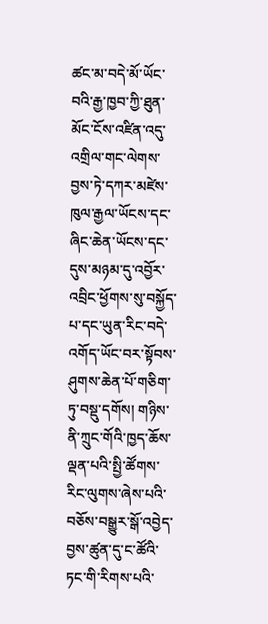ཚང་མ་བདེ་མོ་ཡོང་བའི་རྒྱ་ཁྱབ་ཀྱི་ཐུན་མོང་ངོས་འཛིན་འདུ་འགྲིལ་གང་ལེགས་བྱས་ཏེ་དཀར་མཛེས་ཁུལ་རྒྱལ་ཡོངས་དང་ཞིང་ཆེན་ཡོངས་དང་དུས་མཉམ་དུ་འབྱོར་འབྲིང་ཕྱོགས་སུ་བསྐྱོད་པ་དང་ཡུན་རིང་བདེ་འགོད་ཡོང་བར་སྟོབས་ཤུགས་ཆེན་པོ་གཅིག་ཏུ་བསྡུ་དགོས། གཉིས་ནི་ཀྲུང་གོའི་ཁྱད་ཆོས་ལྡན་པའི་སྤྱི་ཚོགས་རིང་ལུགས་ཞེས་པའི་བཅོས་བསྒྱུར་སྒོ་འབྱེད་བྱས་ཚུན་དུ་ང་ཚོའི་ཏང་གི་རིགས་པའི་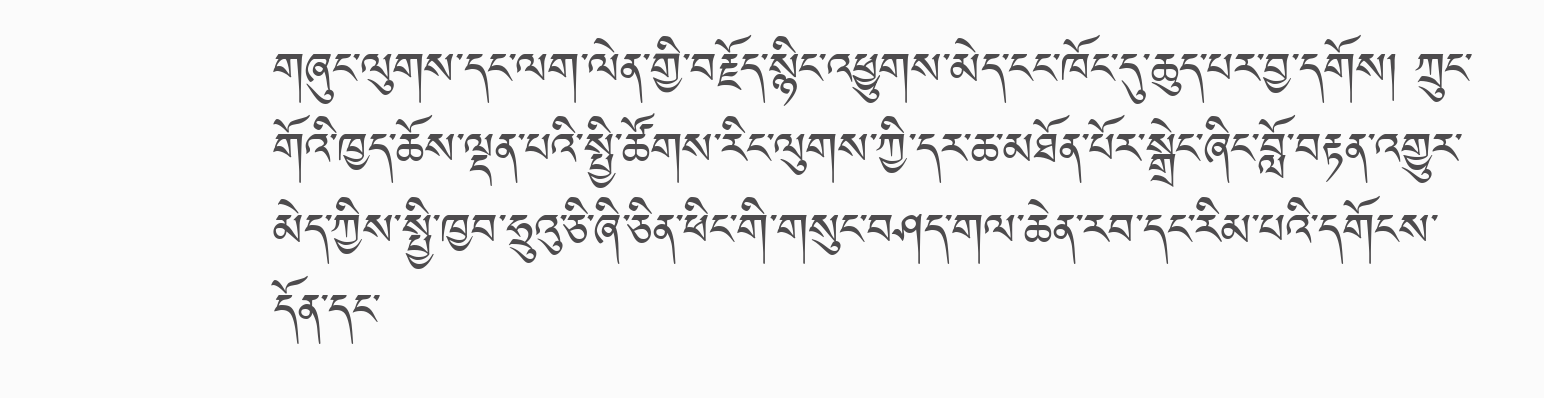གཞུང་ལུགས་དང་ལག་ལེན་གྱི་བརྗོད་སྙིང་འཕྱུགས་མེད་ངང་ཁོང་དུ་ཆུད་པར་བྱ་དགོས། ཀྲུང་གོའི་ཁྱད་ཆོས་ལྡན་པའི་སྤྱི་ཚོགས་རིང་ལུགས་ཀྱི་དར་ཆ་མཐོན་པོར་སྒྲེང་ཞིང་བློ་བརྟན་འགྱུར་མེད་ཀྱིས་སྤྱི་ཁྱབ་ཧྲུའུ་ཅི་ཞི་ཅིན་ཕིང་གི་གསུང་བཤད་གལ་ཆེན་རབ་དང་རིམ་པའི་དགོངས་དོན་དང་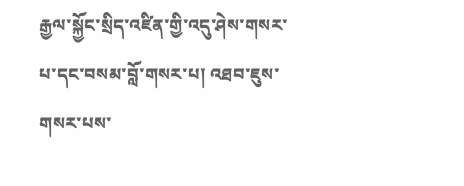རྒྱལ་སྐྱོང་སྲིད་འཛིན་གྱི་འདུ་ཤེས་གསར་པ་དང་བསམ་བློ་གསར་པ། འཐབ་ཇུས་གསར་པས་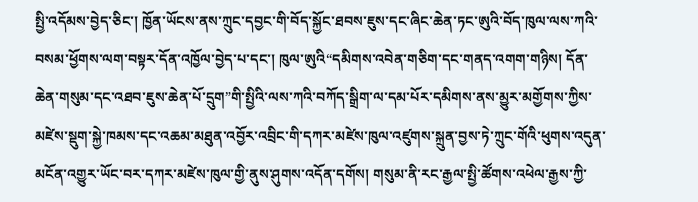སྤྱི་འདོམས་བྱེད་ཅིང་། ཁྱོན་ཡོངས་ནས་ཀྲུང་དབྱང་གི་བོད་སྐྱོང་ཐབས་ཇུས་དང་ཞིང་ཆེན་ཏང་ཨུའི་བོད་ཁུལ་ལས་ཀའི་བསམ་ཕྱོགས་ལག་བསྟར་དོན་འཁྱོལ་བྱེད་པ་དང་། ཁུལ་ཨུའི“དམིགས་འབེན་གཅིག་དང་གནད་འགག་གཉིས། དོན་ཆེན་གསུམ་དང་འཐབ་ཇུས་ཆེན་པོ་དྲུག”གི་སྤྱིའི་ལས་ཀའི་བཀོད་སྒྲིག་ལ་དམ་པོར་དམིགས་ནས་མྱུར་མགྱོགས་ཀྱིས་མཛེས་སྡུག་སྐྱེ་ཁམས་དང་འཆམ་མཐུན་འབྱོར་འབྲིང་གི་དཀར་མཛེས་ཁུལ་འཛུགས་སྐྲུན་བྱས་ཏེ་ཀྲུང་གོའི་ཕུགས་འདུན་མངོན་འགྱུར་ཡོང་བར་དཀར་མཛེས་ཁུལ་གྱི་ནུས་ཤུགས་འདོན་དགོས། གསུམ་ནི་རང་རྒྱལ་སྤྱི་ཚོགས་འཕེལ་རྒྱས་ཀྱི་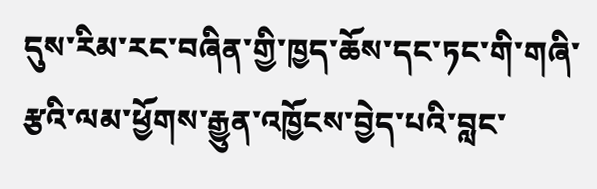དུས་རིམ་རང་བཞིན་གྱི་ཁྱད་ཆོས་དང་ཏང་གི་གཞི་རྩའི་ལམ་ཕྱོགས་རྒྱུན་འཁྱོངས་བྱེད་པའི་བླང་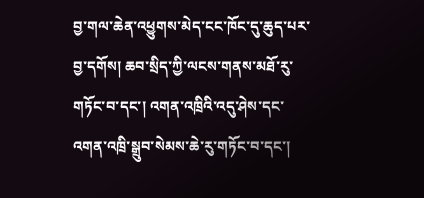བྱ་གལ་ཆེན་འཕྱུགས་མེད་ངང་ཁོང་དུ་ཆུད་པར་བྱ་དགོས། ཆབ་སྲིད་ཀྱི་ལངས་གནས་མཐོ་རུ་གཏོང་བ་དང་། འགན་འཁྲིའི་འདུ་ཤེས་དང་འགན་འཁྲི་སྒྲུབ་སེམས་ཆེ་རུ་གཏོང་བ་དང་།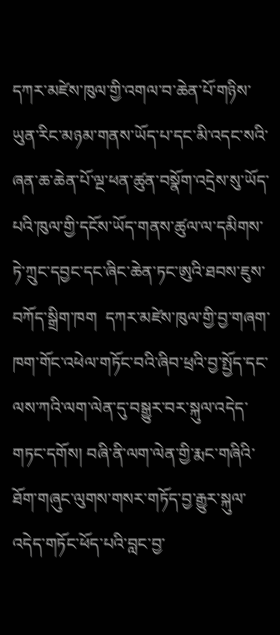དཀར་མཛེས་ཁུལ་གྱི་འགལ་བ་ཆེན་པོ་གཉིས་ཡུན་རིང་མཉམ་གནས་ཡོད་པ་དང་མི་འདང་སའི་ཞན་ཆ་ཆེན་པོ་ལྔ་ཕན་ཚུན་བསྣོག་འདྲེས་སུ་ཡོད་པའི་ཁུལ་གྱི་དངོས་ཡོད་གནས་ཚུལ་ལ་དམིགས་ཏེ་ཀྲུང་དབྱང་དང་ཞིང་ཆེན་ཏང་ཨུའི་ཐབས་ཇུས་བཀོད་སྒྲིག་ཁག  དཀར་མཛེས་ཁུལ་གྱི་བྱ་གཞག་ཁག་གོང་འཕེལ་གཏོང་བའི་ཞིབ་ཕྲའི་བྱ་སྤྱོད་དང་ལས་ཀའི་ལག་ལེན་དུ་བསྒྱུར་བར་སྐུལ་འདེད་གཏང་དགོས། བཞི་ནི་ལག་ལེན་གྱི་རྨང་གཞིའི་ཐོག་གཞུང་ལུགས་གསར་གཏོད་བྱ་རྒྱུར་སྐུལ་འདེད་གཏོང་ཕོད་པའི་བླང་བྱ་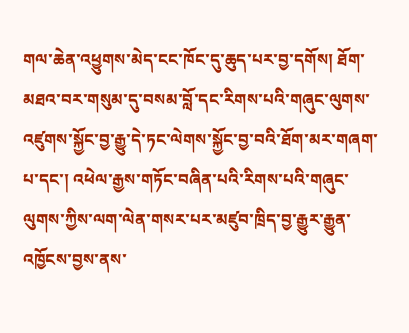གལ་ཆེན་འཕྱུགས་མེད་ངང་ཁོང་དུ་ཆུད་པར་བྱ་དགོས། ཐོག་མཐའ་བར་གསུམ་དུ་བསམ་བློ་དང་རིགས་པའི་གཞུང་ལུགས་འཛུགས་སྐྱོང་བྱ་རྒྱུ་དེ་ཏང་ལེགས་སྐྱོང་བྱ་བའི་ཐོག་མར་གཞག་པ་དང་། འཕེལ་རྒྱས་གཏོང་བཞིན་པའི་རིགས་པའི་གཞུང་ལུགས་ཀྱིས་ལག་ལེན་གསར་པར་མཛུབ་ཁྲིད་བྱ་རྒྱུར་རྒྱུན་འཁྱོངས་བྱས་ནས་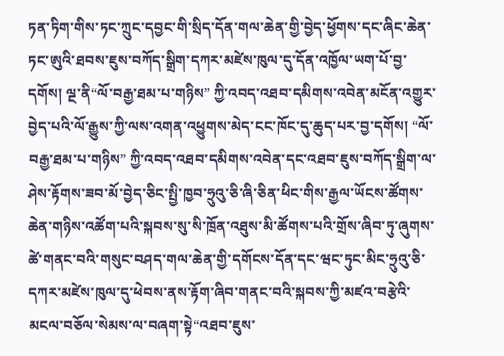ཏན་ཏིག་གིས་ཏང་ཀྲུང་དབྱང་གི་སྲིད་དོན་གལ་ཆེན་གྱི་བྱེད་ཕྱོགས་དང་ཞིང་ཆེན་ཏང་ཨུའི་ཐབས་ཇུས་བཀོད་སྒྲིག་དཀར་མཛེས་ཁུལ་དུ་དོན་འཁྱོལ་ཡག་པོ་བྱ་དགོས། ལྔ་ནི“ལོ་བརྒྱ་ཐམ་པ་གཉིས” ཀྱི་འབད་འཐབ་དམིགས་འབེན་མངོན་འགྱུར་བྱེད་པའི་ལོ་རྒྱུས་ཀྱི་ལས་འགན་འཕྱུགས་མེད་ངང་ཁོང་དུ་ཆུད་པར་བྱ་དགོས། “ལོ་བརྒྱ་ཐམ་པ་གཉིས” ཀྱི་འབད་འཐབ་དམིགས་འབེན་དང་འཐབ་ཇུས་བཀོད་སྒྲིག་ལ་ཤེས་རྟོགས་ཟབ་མོ་བྱེད་ཅིང་སྤྱི་ཁྱབ་ཧྲུའུ་ཅི་ཞི་ཅིན་ཕིང་གིས་རྒྱལ་ཡོངས་ཚོགས་ཆེན་གཉིས་འཚོག་པའི་སྐབས་སུ་སི་ཁྲོན་འཐུས་མི་ཚོགས་པའི་གྲོས་ཞིབ་ཏུ་ཞུགས་ཚེ་གནང་བའི་གསུང་བཤད་གལ་ཆེན་གྱི་དགོངས་དོན་དང་ཝང་ཏུང་མིང་ཧྲུའུ་ཅི་དཀར་མཛེས་ཁུལ་དུ་ཕེབས་ནས་རྟོག་ཞིབ་གནང་བའི་སྐབས་ཀྱི་མཛའ་བརྩེའི་མངལ་བཅོལ་སེམས་ལ་བཞག་སྟེ“འཐབ་ཇུས་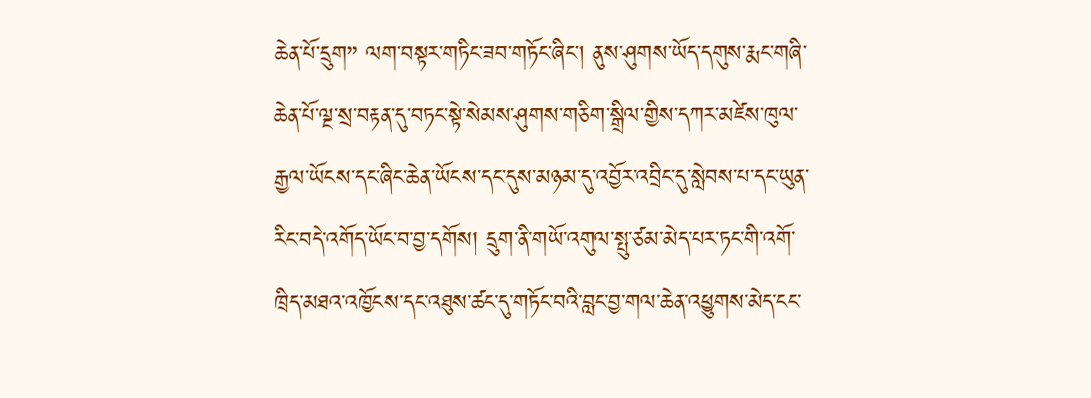ཆེན་པོ་དྲུག” ལག་བསྟར་གཏིང་ཟབ་གཏོང་ཞིང་། ནུས་ཤུགས་ཡོད་དགུས་རྨང་གཞི་ཆེན་པོ་ལྔ་སྲ་བརྟན་དུ་བཏང་སྟེ་སེམས་ཤུགས་གཅིག་སྒྲིལ་གྱིས་དཀར་མཛེས་ཁུལ་རྒྱལ་ཡོངས་དང་ཞིང་ཆེན་ཡོངས་དང་དུས་མཉམ་དུ་འབྱོར་འབྲིང་དུ་སླེབས་པ་དང་ཡུན་རིང་བདེ་འགོད་ཡོང་བ་བྱ་དགོས། དྲུག་ནི་གཡོ་འགུལ་སྤུ་ཙམ་མེད་པར་ཏང་གི་འགོ་ཁྲིད་མཐའ་འཁྱོངས་དང་འཐུས་ཚང་དུ་གཏོང་བའི་བླང་བྱ་གལ་ཆེན་འཕྱུགས་མེད་ངང་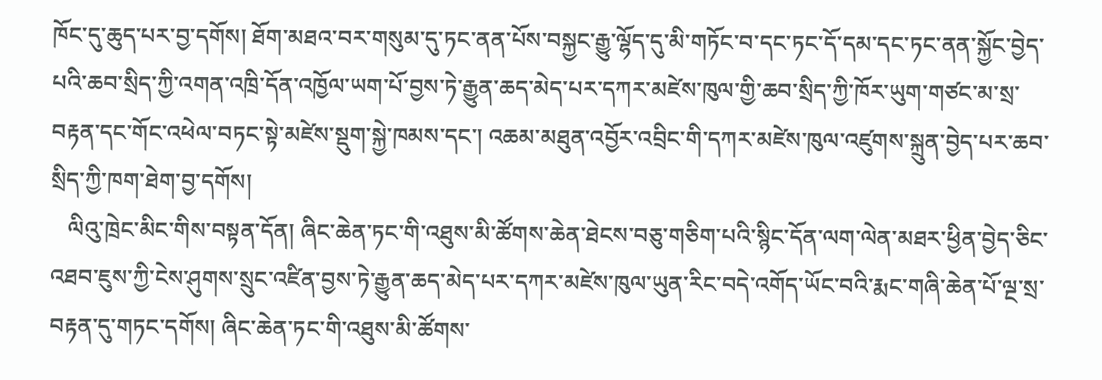ཁོང་དུ་ཆུད་པར་བྱ་དགོས། ཐོག་མཐའ་བར་གསུམ་དུ་ཏང་ནན་པོས་བསྐྱང་རྒྱུ་ལྷོད་དུ་མི་གཏོང་བ་དང་ཏང་དོ་དམ་དང་ཏང་ནན་སྐྱོང་བྱེད་པའི་ཆབ་སྲིད་ཀྱི་འགན་འཁྲི་དོན་འཁྱོལ་ཡག་པོ་བྱས་ཏེ་རྒྱུན་ཆད་མེད་པར་དཀར་མཛེས་ཁུལ་གྱི་ཆབ་སྲིད་ཀྱི་ཁོར་ཡུག་གཙང་མ་སྲ་བརྟན་དང་གོང་འཕེལ་བཏང་སྟེ་མཛེས་སྡུག་སྐྱེ་ཁམས་དང་། འཆམ་མཐུན་འབྱོར་འབྲིང་གི་དཀར་མཛེས་ཁུལ་འཛུགས་སྐྲུན་བྱེད་པར་ཆབ་སྲིད་ཀྱི་ཁག་ཐེག་བྱ་དགོས།
   ལིའུ་ཁྲེང་མིང་གིས་བསྟན་དོན། ཞིང་ཆེན་ཏང་གི་འཐུས་མི་ཚོགས་ཆེན་ཐེངས་བཅུ་གཅིག་པའི་སྙིང་དོན་ལག་ལེན་མཐར་ཕྱིན་བྱེད་ཅིང་འཐབ་ཇུས་ཀྱི་ངེས་ཤུགས་སྲུང་འཛིན་བྱས་ཏེ་རྒྱུན་ཆད་མེད་པར་དཀར་མཛེས་ཁུལ་ཡུན་རིང་བདེ་འགོད་ཡོང་བའི་རྨང་གཞི་ཆེན་པོ་ལྔ་སྲ་བརྟན་དུ་གཏང་དགོས། ཞིང་ཆེན་ཏང་གི་འཐུས་མི་ཚོགས་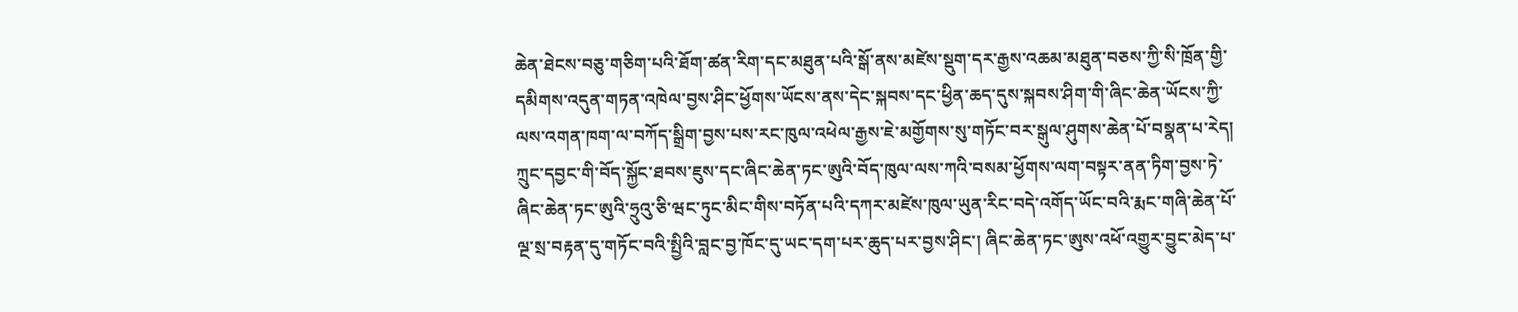ཆེན་ཐེངས་བཅུ་གཅིག་པའི་ཐོག་ཚན་རིག་དང་མཐུན་པའི་སྒོ་ནས་མཛེས་སྡུག་དར་རྒྱས་འཆམ་མཐུན་བཅས་ཀྱི་སི་ཁྲོན་གྱི་དམིགས་འདུན་གཏན་འཁེལ་བྱས་ཤིང་ཕྱོགས་ཡོངས་ནས་དེང་སྐབས་དང་ཕྱིན་ཆད་དུས་སྐབས་ཤིག་གི་ཞིང་ཆེན་ཡོངས་ཀྱི་ལས་འགན་ཁག་ལ་བཀོད་སྒྲིག་བྱས་པས་རང་ཁུལ་འཕེལ་རྒྱས་ཇེ་མགྱོགས་སུ་གཏོང་བར་སྒུལ་ཤུགས་ཆེན་པོ་བསྣན་པ་རེད། ཀྲུང་དབྱང་གི་བོད་སྐྱོང་ཐབས་ཇུས་དང་ཞིང་ཆེན་ཏང་ཨུའི་བོད་ཁུལ་ལས་ཀའི་བསམ་ཕྱོགས་ལག་བསྟར་ནན་ཏིག་བྱས་ཏེ་ཞིང་ཆེན་ཏང་ཨུའི་ཧྲུའུ་ཅི་ཝང་ཏུང་མིང་གིས་བཏོན་པའི་དཀར་མཛེས་ཁུལ་ཡུན་རིང་བདེ་འགོད་ཡོང་བའི་རྨང་གཞི་ཆེན་པོ་ལྔ་སྲ་བརྟན་དུ་གཏོང་བའི་སྤྱིའི་བླང་བྱ་ཁོང་དུ་ཡང་དག་པར་ཆུད་པར་བྱས་ཤིང་། ཞིང་ཆེན་ཏང་ཨུས་འཕོ་འགྱུར་བྱུང་མེད་པ་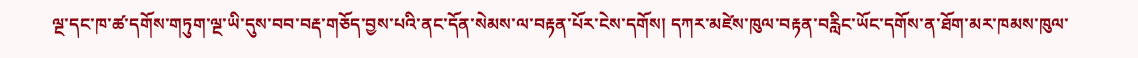ལྔ་དང་ཁ་ཚ་དགོས་གཏུག་ལྔ་ཡི་དུས་བབ་བརྡ་གཅོད་བྱས་པའི་ནང་དོན་སེམས་ལ་བརྟན་པོར་ངེས་དགོས། དཀར་མཛེས་ཁུལ་བརྟན་བརླིང་ཡོང་དགོས་ན་ཐོག་མར་ཁམས་ཁུལ་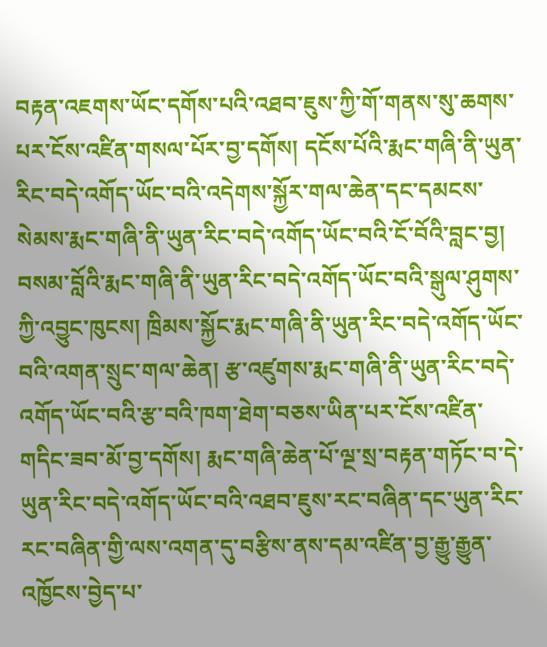བརྟན་འཇགས་ཡོང་དགོས་པའི་འཐབ་ཇུས་ཀྱི་གོ་གནས་སུ་ཆགས་པར་ངོས་འཛིན་གསལ་པོར་བྱ་དགོས། དངོས་པོའི་རྨང་གཞི་ནི་ཡུན་རིང་བདེ་འགོད་ཡོང་བའི་འདེགས་སྐྱོར་གལ་ཆེན་དང་དམངས་སེམས་རྨང་གཞི་ནི་ཡུན་རིང་བདེ་འགོད་ཡོང་བའི་ངོ་བོའི་བླང་བྱ། བསམ་བློའི་རྨང་གཞི་ནི་ཡུན་རིང་བདེ་འགོད་ཡོང་བའི་སྒུལ་ཤུགས་ཀྱི་འབྱུང་ཁུངས། ཁྲིམས་སྐྱོང་རྨང་གཞི་ནི་ཡུན་རིང་བདེ་འགོད་ཡོང་བའི་འགན་སྲུང་གལ་ཆེན། རྩ་འཛུགས་རྨང་གཞི་ནི་ཡུན་རིང་བདེ་འགོད་ཡོང་བའི་རྩ་བའི་ཁག་ཐེག་བཅས་ཡིན་པར་ངོས་འཛིན་གདིང་ཟབ་མོ་བྱ་དགོས། རྨང་གཞི་ཆེན་པོ་ལྔ་སྲ་བརྟན་གཏོང་བ་དེ་ཡུན་རིང་བདེ་འགོད་ཡོང་བའི་འཐབ་ཇུས་རང་བཞིན་དང་ཡུན་རིང་རང་བཞིན་གྱི་ལས་འགན་དུ་བརྩིས་ནས་དམ་འཛིན་བྱ་རྒྱུ་རྒྱུན་འཁྱོངས་བྱེད་པ་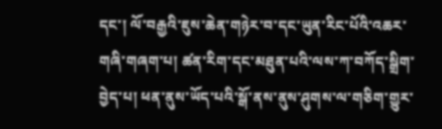དང་། ལོ་བརྒྱའི་ཇུས་ཆེན་གཉེར་བ་དང་ཡུན་རིང་པོའི་འཆར་གཞི་གཞག་པ། ཚན་རིག་དང་མཐུན་པའི་ལས་ཀ་བཀོད་སྒྲིག་བྱེད་པ། ཕན་ནུས་ཡོད་པའི་སྒོ་ནས་ནུས་ཤུགས་ལ་གཅིག་གྱུར་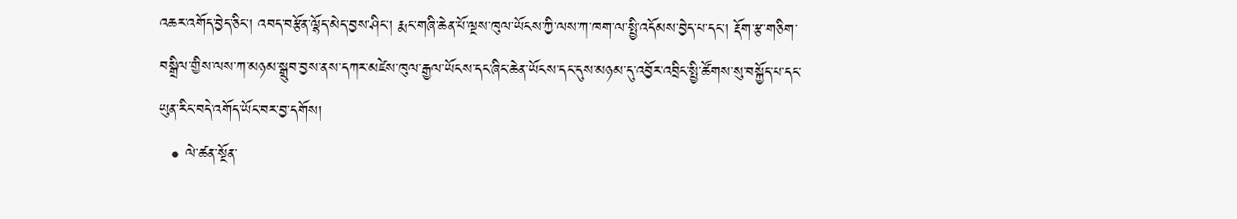འཆར་འགོད་བྱེད་ཅིང་། འབད་བརྩོན་ལྷོད་མེད་བྱས་ཤིང་། རྨང་གཞི་ཆེན་པོ་ལྔས་ཁུལ་ཡོངས་ཀྱི་ལས་ཀ་ཁག་ལ་སྤྱི་འདོམས་བྱེད་པ་དང་། རྡོག་རྩ་གཅིག་བསྒྲིལ་གྱིས་ལས་ཀ་མཉམ་སྒྲུབ་བྱས་ནས་དཀར་མཛེས་ཁུལ་རྒྱལ་ཡོངས་དང་ཞིང་ཆེན་ཡོངས་དང་དུས་མཉམ་དུ་འབྱོར་འབྲིང་སྤྱི་ཚོགས་སུ་བསྐྱོད་པ་དང་ཡུན་རིང་བདེ་འགོད་ཡོང་བར་བྱ་དགོས།
  • ལེ་ཚན་སྔོན་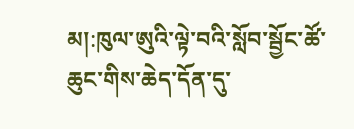མ།:ཁུལ་ཨུའི་ལྟེ་བའི་སློབ་སྦྱོང་ཚོ་ཆུང་གིས་ཆེད་དོན་དུ་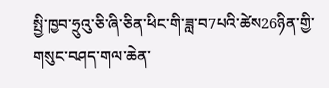སྤྱི་ཁྱབ་ཧྲུའུ་ཅི་ཞི་ཅིན་ཕིང་གི་ཟླ་བ7པའི་ཚེས26ཉིན་གྱི་གསུང་བཤད་གལ་ཆེན་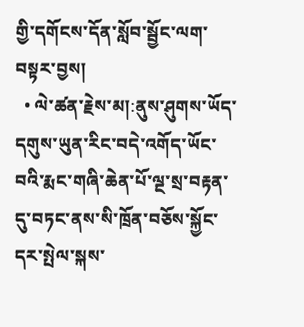གྱི་དགོངས་དོན་སློབ་སྦྱོང་ལག་བསྟར་བྱས།
  • ལེ་ཚན་རྗེས་མ།:ནུས་ཤུགས་ཡོད་དགུས་ཡུན་རིང་བདེ་འགོད་ཡོང་བའི་རྨང་གཞི་ཆེན་པོ་ལྔ་སྲ་བརྟན་དུ་བཏང་ནས་སི་ཁྲོན་བཅོས་སྐྱོང་དར་སྤེལ་སྐས་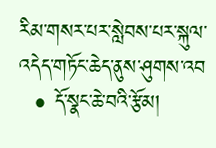རིམ་གསར་པར་སླེབས་པར་སྐུལ་འདེད་གཏོང་ཆེད་ནུས་ཤུགས་འབ
  • དོ་སྣང་ཆེ་བའི་རྩོམ།